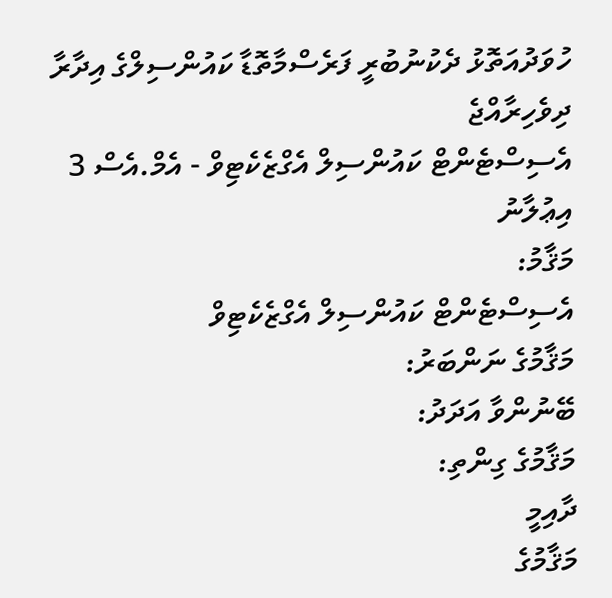ހުވަދުއަތޮޅު ދެކުނުބުރީ ފަރެސްމާތޮޑާ ކައުންސިލްގެ އިދާރާ
ދިވެހިރާއްޖެ
އެސިސްޓެންޓް ކައުންސިލް އެގްޒެކެޓިވް - އެމް.އެސް 3
އިޢުލާނު
މަޤާމު:
އެސިސްޓެންޓް ކައުންސިލް އެގްޒެކެޓިވް
މަޤާމުގެ ނަންބަރު:
ބޭނުންވާ އަދަދު:
މަޤާމުގެ ގިންތި:
ދާއިމީ
މަޤާމުގެ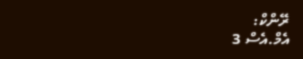ރޭންކް:
އެމް.އެސް 3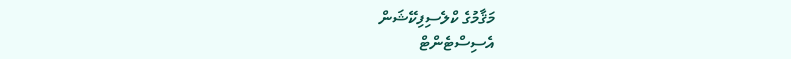މަޤާމުގެ ކްލެސިފިކޭޝަން
އެސިސްޓެންޓް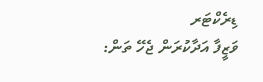ޑިރެކްޓަރ
ވަޒީފާ އަދާކުރަން ޖެހޭ ތަން: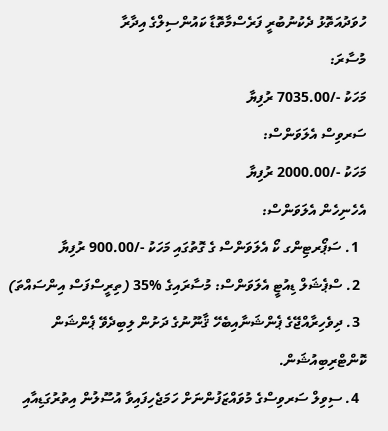ހުވަދުއަތޮޅު ދެކުނުބުރީ ފަރެސްމާތޮޑާ ކައުންސިލްގެ އިދާރާ
މުސާރަ:
މަހަކު -/7035.00 ރުފިޔާ
ސަރވިސް އެލަވަންސް:
މަހަކު -/2000.00 ރުފިޔާ
އެހެނިހެން އެލަވަންސް:
  1. ސަޕޯރޓިންގ ކޯ އެލަވަންސް ގެ ގޮތުގައި މަހަކު -/900.00 ރުފިޔާ
  2. ސްޕެޝަލް ޑިއުޓީ އެލަވަންސް: މުސާރައިގެ %35 (ތިރީސްފަސް އިންސައްތަ)
  3. ދިވެހިރާއްޖޭގެ ޕެންޝަނާއިބެހޭ ޤާނޫނުގެ ދަށުން ލިބިދެވޭ ޕެންޝަން ކޮންޓްރިބިއުޝަން.
  4. ސިވިލް ސަރވިސްގެ މުވައްޒަފުންނަށް ހަމަޖެހިފައިވާ އުސޫލުން އިތުރުގަޑިއާއި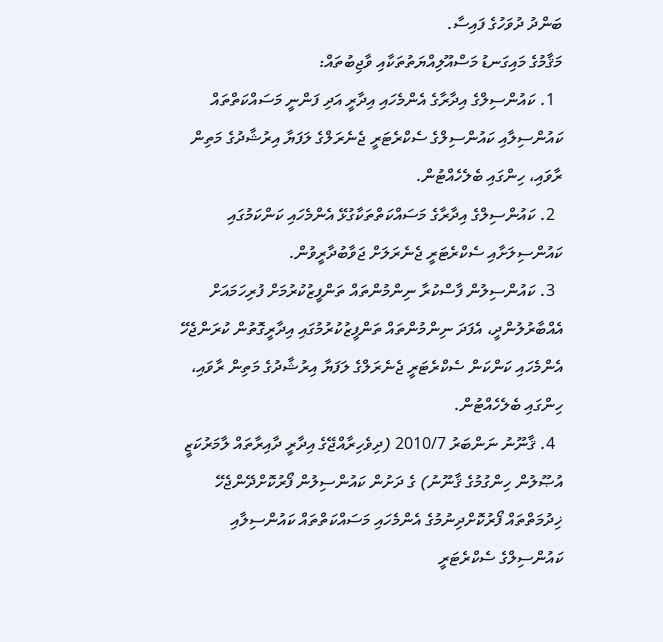ބަންދު ދުވަހުގެ ފައިސާ.
މަޤާމުގެ މައިގަނޑު މަސްއޫލިއްޔަތުތަކާއި ވާޖިބުތައް:
  1. ކައުންސިލްގެ އިދާރާގެ އެންމެހައި އިދާރީ އަދި ފަންނީ މަސައްކަތްތައް ކައުންސިލާއި ކައުންސިލްގެ ސެކްރެޓަރީ ޖެނެރަލްގެ ލަފަޔާ އިރުޝާދުގެ މަތިން ރާވައި، ހިންގައި ބެލެހެއްޓުން.
  2. ކައުންސިލްގެ އިދާރާގެ މަސައްކަތްތަކާގުޅޭ އެންމެހައި ކަންކަމުގައި ކައުންސިލަށާއި ސެކްރެޓަރީ ޖެނެރަލަށް ޖަވާބުދާރީވުން.
  3. ކައުންސިލުން ފާސްކުރާ ނިންމުންތައް ތަންފީޒުކުރުމަށް ފުރިހަމައަށް އެއްބާރުލުންދީ، އެފަދަ ނިންމުންތައް ތަންފީޒުކުރުމުގައި އިދާރީގޮތުން ކުރަންޖެހޭ އެންމެހައި ކަންކަން ސެކްރެޓަރީ ޖެނެރަލްގެ ލަފަޔާ އިރުޝާދުގެ މަތިން ރާވައި، ހިންގައި ބެލެހެއްޓުން.
  4. ޤާނޫނު ނަންބަރު 2010/7 (ދިވެހިރާއްޖޭގެ އިދާރީ ދާއިރާތައް ލާމަރުކަޒީ އުޞޫލުން ހިންގުމުގެ ޤާނޫނު) ގެ ދަށުން ކައުންސިލުން ފޯރުކޮށްދޭންޖެހޭ ޚިދުމަތްތައް ފޯރުކޮށްދިނުމުގެ އެންމެހައި މަސައްކަތްތައް ކައުންސިލާއި ކައުންސިލްގެ ސެކްރެޓަރީ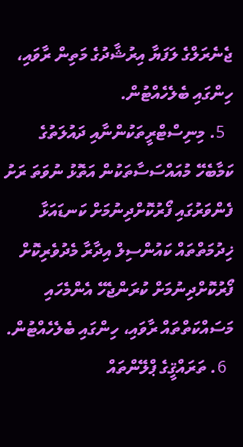ޖެނެރަލްގެ ލަފަޔާ އިރުޝާދުގެ މަތިން ރާވައި، ހިންގައި ބެލެހެއްޓުން.
  5. މިނިސްޓްރީތަކުންނާއި ދައުލަތުގެ ކަމާބެހޭ މުއައްސަސާތަކުން އަތޮޅު ނުވަތަ ރަށު ފެންވަރުގައި ފޯރުކޮށްދިނުމަށް ކަނޑައަޅާ ޚިދުމަތްތައް ކައުންސިލް އިދާރާ މެދުވެރިކޮށް ފޯރުކޮށްދިނުމަށް ކުރަންޖެހޭ އެންމެހައި މަސައްކަތްތައް ރާވައި، ހިންގައި ބެލެހެއްޓުން.
  6. ތަރައްޤީގެ ޕްލޭންތައް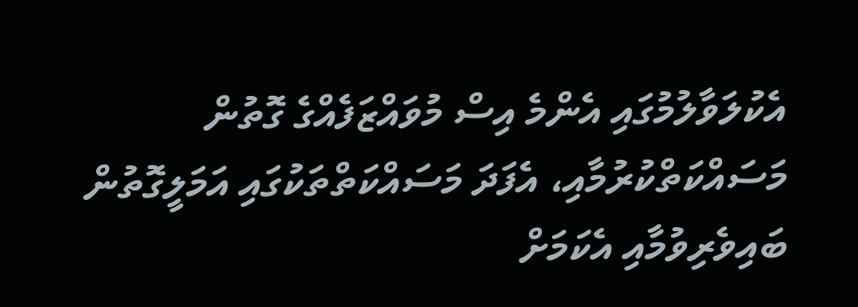އެކުލަވާލުމުގައި އެންމެ އިސް މުވައްޒަފެއްގެ ގޮތުން މަސައްކަތްކުރުމާއި، އެފަދަ މަސައްކަތްތަކުގައި އަމަލީގޮތުން ބައިވެރިވުމާއި އެކަމަށް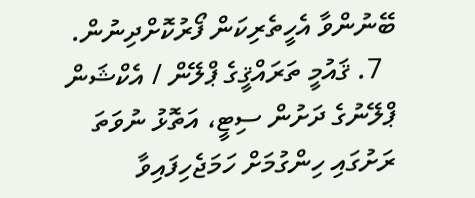ބޭނުންވާ އެހީތެރިކަން ފޯރުކޮށްދިނުން.
  7. ޤައުމީ ތަރައްޤީގެ ޕްލޭން / އެކްޝަން ޕްލޭނުގެ ދަށުން ސިޓީ، އަތޮޅު ނުވަތަ ރަށުގައި ހިންގުމަށް ހަމަޖެހިފައިވާ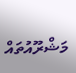މަޝްރޫއުތައް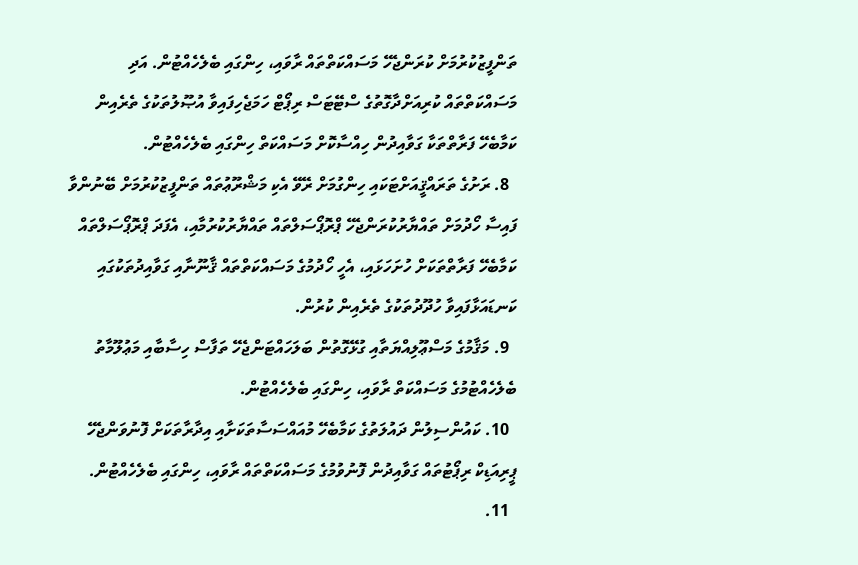ތަންފީޒުކުރުމަށް ކުރަންޖެހޭ މަސައްކަތްތައް ރާވައި، ހިންގައި ބެލެހެއްޓުން. އަދި މަސައްކަތްތައް ކުރިއަށްދާގޮތުގެ ސްޓޭޓަސް ރިޕޯޓް ހަމަޖެހިފައިވާ އުޞޫލުތަކުގެ ތެރެއިން ކަމާބެހޭ ފަރާތްތަކާ ގަވާއިދުން ހިއްސާކޮށް މަސައްކަތް ހިންގައި ބެލެހެއްޓުން.
  8. ރަށުގެ ތަރައްޤީއަށްޓަކައި ހިންގުމަށް ރޭވޭ އެކި މަޝްރޫޢުތައް ތަންފީޒުކުރުމަށް ބޭނުންވާ ފައިސާ ހޯދުމަށް ތައްޔާރުކުރަންޖެހޭ ޕްރޮޕޯސަލްތައް ތައްޔާރުކުރުމާއި، އެފަދަ ޕްރޮޕޯސަލްތައް ކަމާބެހޭ ފަރާތްތަކަށް ހުށަހަޅައި، އެހީ ހޯދުމުގެ މަސައްކަތްތައް ޤާނޫނާއި ގަވާއިދުތަކުގައި ކަނޑައަޅާފައިވާ ހުދޫދުތަކުގެ ތެރެއިން ކުރުން.
  9. މަޤާމުގެ މަސްޢޫލިއްޔަތާއި ގުޅޭގޮތުން ބަލަހައްޓަންޖެހޭ ތަފާސް ހިސާބާއި މަޢުލޫމާތު ބެލެހެއްޓުމުގެ މަސައްކަތް ރާވައި، ހިންގައި ބެލެހެއްޓުން.
  10. ކައުންސިލުން ދައުލަތުގެ ކަމާބެހޭ މުއައްސަސާތަކަށާއި އިދާރާތަކަށް ފޮނުވަންޖެހޭ ޕީރިއަޑިކް ރިޕޯޓުތައް ގަވާއިދުން ފޮނުވުމުގެ މަސައްކަތްތައް ރާވައި، ހިންގައި ބެލެހެއްޓުން.
  11.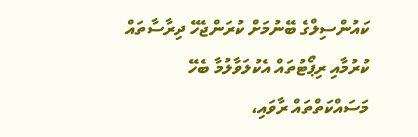ކައުންސިލްގެ ބޭނުމަށް ކުރަންޖެހޭ ދިރާސާތައް ކުރުމާއި ރިޕޯޓުތައް އެކުލަވާލުމާ ބެހޭ މަސައްކަތްތައް ރާވައި،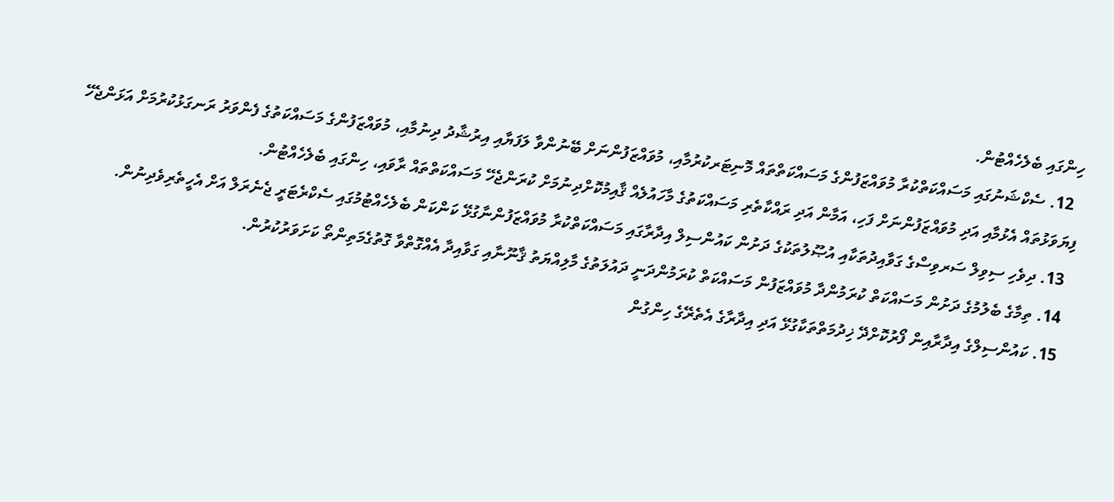ހިންގައި ބެލެހެއްޓުން.
  12. ސެކްޝަނުގައި މަސައްކަތްކުރާ މުވައްޒަފުންގެ މަސައްކަތްތައް މޮނިޓަރކުރުމާއި، މުވައްޒަފުންނަށް ބޭނުންވާ ލަފަޔާއި އިރުޝާދު ދިނުމާއި، މުވައްޒަފުންގެ މަސައްކަތުގެ ފެންވަރު ރަނގަޅުކުރުމަށް އަޅަންޖެހޭ ފިޔަވަޅުތައް އެޅުމާއި އަދި މުވައްޒަފުންނަށް ފަހި، އަމާން އަދި ރައްކާތެރި މަސައްކަތުގެ މާހައުލެއް ޤާއިމުކޮށްދިނުމަށް ކުރަންޖެހޭ މަސައްކަތްތައް ރާވައި، ހިންގައި ބެލެހެއްޓުން.
  13. ދިވެހި ސިވިލް ސަރވިސްގެ ގަވާއިދުތަކާއި އުޞޫލުތަކުގެ ދަށުން ކައުންސިލް އިދާރާގައި މަސައްކަތްކުރާ މުވައްޒަފުންނާގުޅޭ ކަންކަން ބެލެހެއްޓުމުގައި ސެކްރެޓަރީ ޖެނެރަލް އަށް އެހީތެރިވެދިނުން.
  14. ތިމާގެ ބެލުމުގެ ދަށުން މަސައްކަތް ކުރަމުންދާ މުވައްޒަފުން މަސައްކަތް ކުރަމުންދަނީ ދައުލަތުގެ މާލިއްޔަތު ޤާނޫނާއި ގަވާއިދާ އެއްގޮތްވާ ގޮތުގެމަތިންތޯ ކަށަވަރުކުރުން.
  15. ކައުންސިލްގެ އިދާރާއިން ފޯރުކޮށްދޭ ޚިދުމަތްތަކާގުޅޭ އަދި އިދާރާގެ އެތެރޭގެ ހިންގުން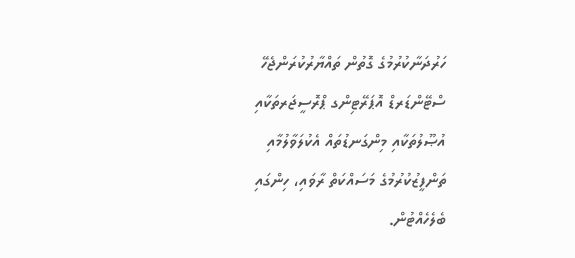ހަރުދަނާކުރުމުގެ ގޮތުން ތައްޔާރުކުރަންޖެހޭ ސްޓޭންޑަރޑް އޮޕަރޭޓިންގ ޕްރޮސީޖަރތަކާއި އުޞޫލުތަކާއި މިންގަނޑުތައް އެކުލަވާލުމާއި ތަންފީޒުކުރުމުގެ މަސައްކަތް ރާވައި، ހިންގައި ބެލެހެއްޓުން.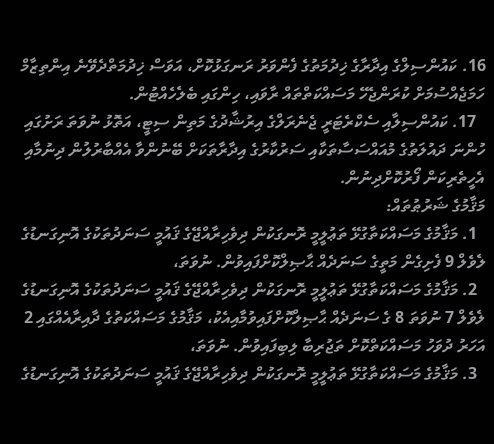16. ކައުންސިލްގެ އިދާރާގެ ޚިދުމަތުގެ ފެންވަރު ރަނގަޅުކޮށް، އަވަސް ޚިދުމަތްދެވޭނެ އިންތިޒާމް ހަމަޖެއްސުމަށް ކުރަންޖެހޭ މަސައްކަތްތައް ރާވައި، ހިންގައި ބެލެހެއްޓުން.
  17. ކައުންސިލާއި ސެކްރެޓަރީ ޖެނެރަލްގެ އިރުޝާދުގެ މަތިން ސިޓީ، އަތޮޅު ނުވަތަ ރަށުގައި ހުންނަ ދައުލަތުގެ މުއައްސަސާތަކާއި ސަރުކާރުގެ އިދާރާތަކަށް ބޭނުންވާ އެއްބާރުލުން ދިނުމާއި އެހީތެރިކަން ފޯރުކޮށްދިނުން.
މަޤާމުގެ ޝަރުޠުތައް:
  1. މަޤާމުގެ މަސައްކަތާގުޅޭ ތަޢުލީމީ ރޮނގަކުން ދިވެހިރާއްޖޭގެ ޤައުމީ ސަނަދުތަކުގެ އޮނިގަނޑުގެ ލެވެލް 9 ފެށިގެން މަތީގެ ސަނަދެއް ޙާޞިލްކޮށްފައިވުން. ނުވަތަ،
  2. މަޤާމުގެ މަސައްކަތާގުޅޭ ތަޢުލީމީ ރޮނގަކުން ދިވެހިރާއްޖޭގެ ޤައުމީ ސަނަދުތަކުގެ އޮނިގަނޑުގެ ލެވެލް 7 ނުވަތަ 8 ގެ ސަނަދެއް ޙާޞިލްކޮށްފައިވުމާއިއެކު، މަޤާމުގެ މަސައްކަތުގެ ދާއިރާއެއްގައި 2 އަހަރު ދުވަހު މަސައްކަތްކޮށް ތަޖުރިބާ ލިބިފައިވުން. ނުވަތަ،
  3. މަޤާމުގެ މަސައްކަތާގުޅޭ ތަޢުލީމީ ރޮނގަކުން ދިވެހިރާއްޖޭގެ ޤައުމީ ސަނަދުތަކުގެ އޮނިގަނޑުގެ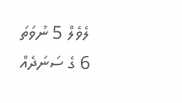ލެވެލް 5 ނުވަތަ 6 ގެ ސަނަދެއް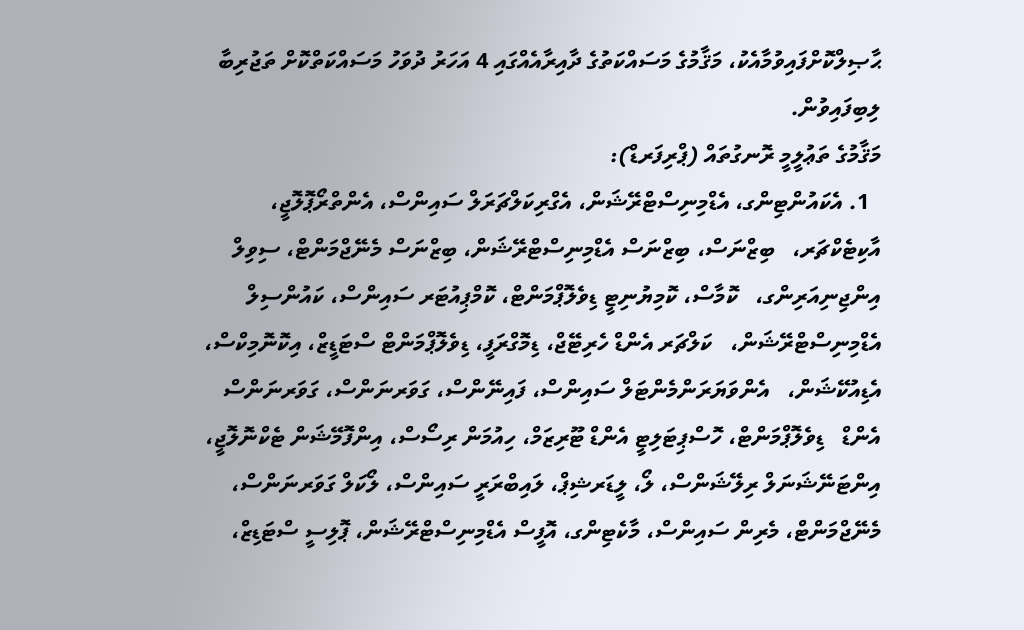ޙާޞިލްކޮށްފައިވުމާއެކު، މަޤާމުގެ މަސައްކަތުގެ ދާއިރާއެއްގައި 4 އަހަރު ދުވަހު މަސައްކަތްކޮށް ތަޖުރިބާ ލިބިފައިވުން.
މަޤާމުގެ ތަޢުލީމީ ރޮނގުތައް (ޕްރިފަރޑް):
  1. އެކައުންޓިންގ، އެޑްމިނިސްޓްރޭޝަން، އެގްރިކަލްޗަރަލް ސައިންސް، އެންތްރޯޕޮލޮޖީ، އާކިޓެކްޗަރ،   ބިޒްނަސް، ބިޒްނަސް އެޑްމިނިސްޓްރޭޝަން، ބިޒްނަސް މެނޭޖްމަންޓް، ސިވިލް އިންޖިނިއަރިންގ،   ކޮމާސް، ކޮމިޔުނިޓީ ޑިވެލޮޕްމަންޓް، ކޮމްޕިއުޓަރ ސައިންސް، ކައުންސިލް އެޑްމިނިސްޓްރޭޝަން،   ކަލްޗަރ އެންޑް ހެރިޓޭޖް، ޑިމޮގްރަފީ، ޑިވެލޮޕްމަންޓް ސްޓަޑީޒް، އިކޮނޮމިކްސް، އެޑިއުކޭޝަން،   އެންވަޔަރަންމެންޓަލް ސައިންސް، ފައިނޭންސް، ގަވަރނަންސް، ގަވަރނަންސް އެންޑް   ޑިވެލޮޕްމަންޓް، ހޮސްޕިޓަލިޓީ އެންޑް ޓޫރިޒަމް، ހިއުމަން ރިސޯސް، އިންފޮމޭޝަން ޓެކްނޮލޮޖީ،   އިންޓަނޭޝަނަލް ރިލޭޝަންސް، ލޯ، ލީޑަރޝިޕް، ލައިބްރަރީ ސައިންސް، ލޯކަލް ގަވަރނަންސް،   މެނޭޖްމަންޓް، މެރިން ސައިންސް، މާކެޓިންގ، އޮފީސް އެޑްމިނިސްޓްރޭޝަން، ޕޮލިސީ ސްޓަޑިޒް،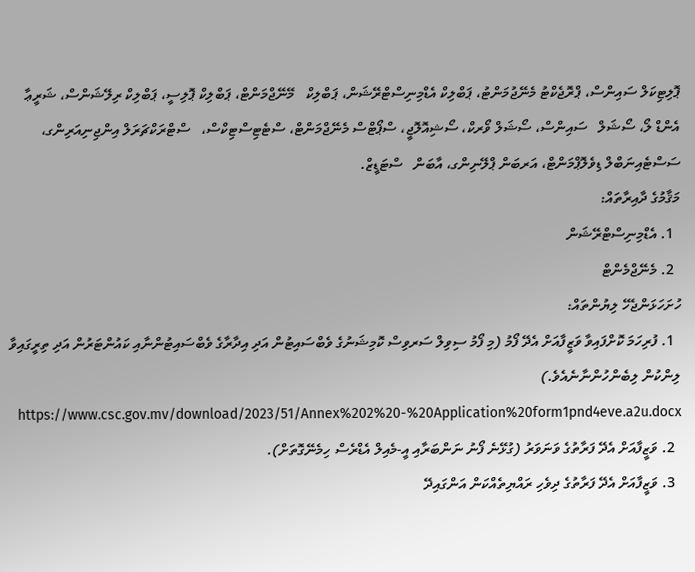ޕޮލިޓިކަލް ސައިންސް، ޕްރޮޖެކްޓު މެނޭޖުމަންޓު، ޕަބްލިކް އެޑްމިނިސްޓްރޭޝަން، ޕަބްލިކް   މޭނޭޖްމަންޓް، ޕަބްލިކް ޕޮލިސީ، ޕަބްލިކް ރިލޭޝަންސް، ޝަރީޢާ އެންޑް ލޯ، ސޯޝަލް   ސައިންސް، ސޯޝަލް ވޯރކް، ސޯޝިއޮލޮޖީ، ސްޕޯޓްސް މެނޭޖްމަންޓް، ސްޓެޓިސްޓިކްސް،   ސްޓްރަކްޗަރަލް އިންޖިނިއަރިންގ، ސަސްޓެއިނަބްލް ޑިވެލޮޕްމަންޓް، އަރބަން ޕްލޭނިންގ، އާބަން   ސްޓަޑީޒް.
މަޤާމުގެ ދާއިރާތައް:
  1. އެޑްމިނިސްޓްރޭޝަން
  2. މެނޭޖްމެންޓް
ހުށަހަޅަންޖެހޭ ލިޔުންތައް:
  1. ފުރިހަމަ ކޮށްފައިވާ ވަޒީފާއަށް އެދޭ ފޯމު (މި ފޯމު ސިވިލް ސަރވިސް ކޮމިޝަނުގެ ވެބްސައިޓުން އަދި އިދާރާގެ ވެބްސައިޓުންނާއި ކައުންޓަރުން އަދި ތިރީގައިވާ ލިންކުން ލިބެންހުންނާނެއެވެ.)  https://www.csc.gov.mv/download/2023/51/Annex%202%20-%20Application%20form1pnd4eve.a2u.docx
  2. ވަޒީފާއަށް އެދޭ ފަރާތުގެ ވަނަވަރު (ގުޅޭނެ ފޯނު ނަންބަރާއި އީ-މެއިލް އެޑްރެސް ހިމެނޭގޮތަށް).
  3. ވަޒީފާއަށް އެދޭ ފަރާތުގެ ދިވެހި ރައްޔިތެއްކަން އަންގައިދޭ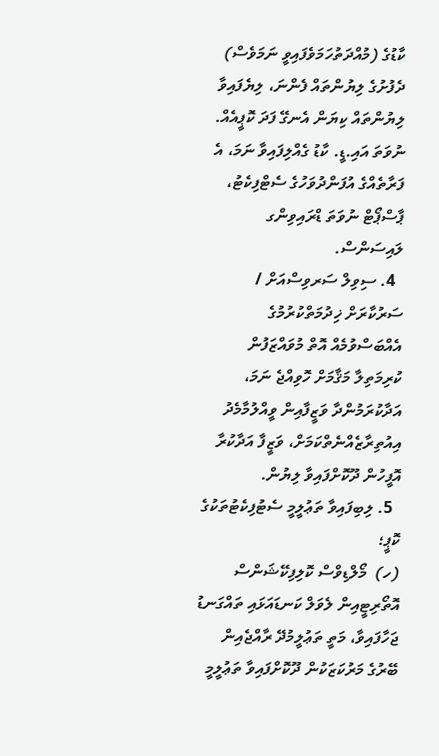ކާޑުގެ (މުއްދަތުހަމަވެފައިވީ ނަމަވެސް) ދެފުށުގެ ލިޔުންތައް ފެންނަ، ލިޔެފައިވާ ލިޔުންތައް ކިޔަން އެނގޭ ފަދަ ކޮޕީއެއް. ނުވަތަ އައި.ޑީ. ކާޑު ގެއްލިފައިވާ ނަމަ، އެ ފަރާތެއްގެ އުފަންދުވަހުގެ ސެޓްފިކެޓު، ޕާސްޕޯޓް ނުވަތަ ޑްރައިވިންގ ލައިސަންސް.
  4. ސިވިލް ސަރވިސްއަށް / ސަރުކާރަށް ޚިދުމަތްކުރުމުގެ އެއްބަސްވުމެއް އޮތް މުވައްޒަފުން ކުރިމަތިލާ މަޤާމަށް ހޮވިއްޖެ ނަމަ، އަދާކުރަމުންދާ ވަޒީފާއިން ވީއްލުމާމެދު އިއުތިރާޒެއްނެތްކަމަށް، ވަޒީފާ އަދާކުރާ އޮފީހުން ދޫކޮށްފައިވާ ލިޔުން.
  5. ލިބިފައިވާ ތަޢުލީމީ ސެޓުފިކެޓުތަކުގެ ކޮޕީ؛
(ހ)  މޯލްޑިވްސް ކޮލިފިކޭޝަންސް އޮތޯރިޓީއިން ލެވަލް ކަނޑައަޅައި ތައްގަނޑު ޖަހާފައިވާ، މަތީ ތަޢުލީމުދޭ ރާއްޖެއިން ބޭރުގެ މަރުކަޒަކުން ދޫކޮށްފައިވާ ތަޢުލީމީ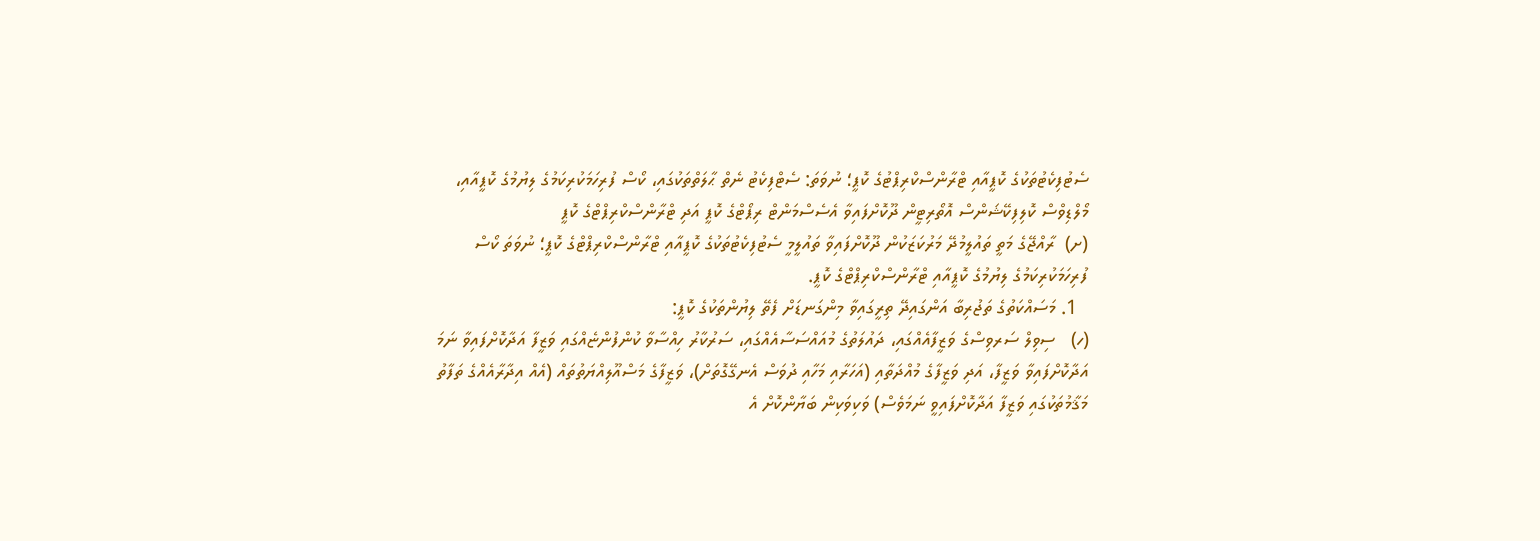ސެޓުފިކެޓުތަކުގެ ކޮޕީއާއި ޓްރާންސްކްރިޕްޓުގެ ކޮޕީ؛ ނުވަތަ: ސެޓްފިކެޓު ނެތް ޙާލަތްތަކުގައި، ކޯސް ފުރިހަމަކުރިކަމުގެ ލިޔުމުގެ ކޮޕީއާއި، މޯލްޑިވްސް ކޮލިފިކޭޝަންސް އޮތޯރިޓީން ދޫކޮށްފައިވާ އެސެސްމަންޓް ރިޕޯޓްގެ ކޮޕީ އަދި ޓްރާންސްކްރިޕްޓްގެ ކޮޕީ
(ށ)  ރާއްޖޭގެ މަތީ ތައުލީމުދޭ މަރުކަޒަކުން ދޫކޮށްފައިވާ ތައުލީމީ ސެޓުފިކެޓުތަކުގެ ކޮޕީއާއި ޓްރާންސްކްރިޕްޓްގެ ކޮޕީ؛ ނުވަތަ ކޯސް ފުރިހަމަކުރިކަމުގެ ލިޔުމުގެ ކޮޕީއާއި ޓްރާންސްކްރިޕްޓްގެ ކޮޕީ.
  1. މަސައްކަތުގެ ތަޖުރިބާ އަންގައިދޭ ތިރީގައިވާ މިންގަނޑަށް ފެތޭ ލިޔުންތަކުގެ ކޮޕީ:
(ހ)   ސިވިލް ސަރވިސްގެ ވަޒީފާއެއްގައި، ދައުލަތުގެ މުއައްސަސާއެއްގައި، ސަރުކާރު ހިއްސާވާ ކުންފުންޏެއްގައި ވަޒީފާ އަދާކޮށްފައިވާ ނަމަ އަދާކޮށްފައިވާ ވަޒީފާ، އަދި ވަޒީފާގެ މުއްދަތާއި (އަހަރާއި މަހާއި ދުވަސް އެނގޭގޮތަށް)، ވަޒީފާގެ މަސްއޫލިއްޔަތުތައް (އެއް އިދާރާއެއްގެ ތަފާތު މަޤާމުތަކުގައި ވަޒީފާ އަދާކޮށްފައިވީ ނަމަވެސް) ވަކިވަކިން ބަޔާންކޮށް އެ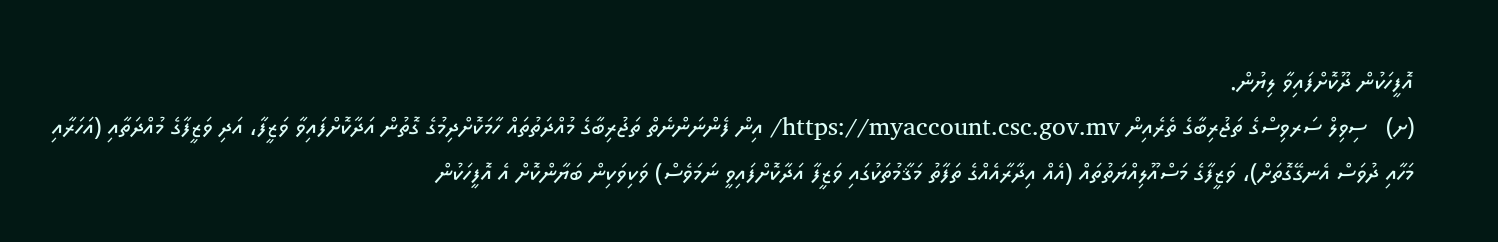އޮފީހަކުން ދޫކޮށްފައިވާ ލިޔުން.
(ށ)   ސިވިލް ސަރވިސްގެ ތަޖުރިބާގެ ތެރެއިން https://myaccount.csc.gov.mv/ އިން ފެންނަންނެތް ތަޖުރިބާގެ މުއްދަތުތައް ހާމަކޮށްދިމުގެ ގޮތުން އަދާކޮށްފައިވާ ވަޒީފާ، އަދި ވަޒީފާގެ މުއްދަތާއި (އަހަރާއި މަހާއި ދުވަސް އެނގޭގޮތަށް)، ވަޒީފާގެ މަސްއޫލިއްޔަތުތައް (އެއް އިދާރާއެއްގެ ތަފާތު މަޤާމުތަކުގައި ވަޒީފާ އަދާކޮށްފައިވީ ނަމަވެސް) ވަކިވަކިން ބަޔާންކޮށް އެ އޮފީހަކުން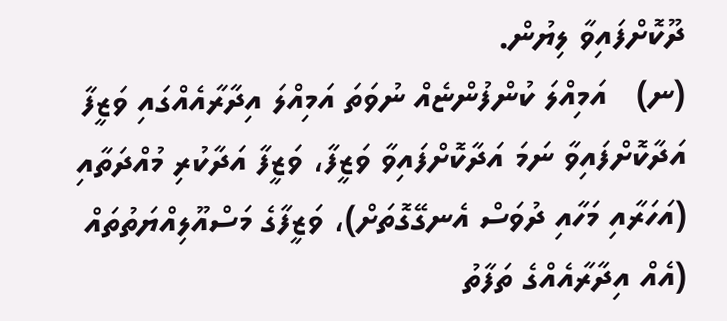ދޫކޮށްފައިވާ ލިޔުން.
(ނ)   އަމިއްލަ ކުންފުންޏެއް ނުވަތަ އަމިއްލަ އިދާރާއެއްގައި ވަޒީފާ އަދާކޮށްފައިވާ ނަމަ އަދާކޮށްފައިވާ ވަޒީފާ، ވަޒީފާ އަދާކުރި މުއްދަތާއި (އަހަރާއި މަހާއި ދުވަސް އެނގޭގޮތަށް)، ވަޒީފާގެ މަސްއޫލިއްޔަތުތައް (އެއް އިދާރާއެއްގެ ތަފާތު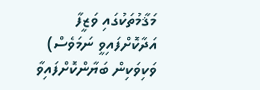މަޤާމުތަކުގައި ވަޒީފާ އަދާކޮށްފައިވީ ނަމަވެސް) ވަކިވަކިން ބަޔާންކޮށްފައިވާ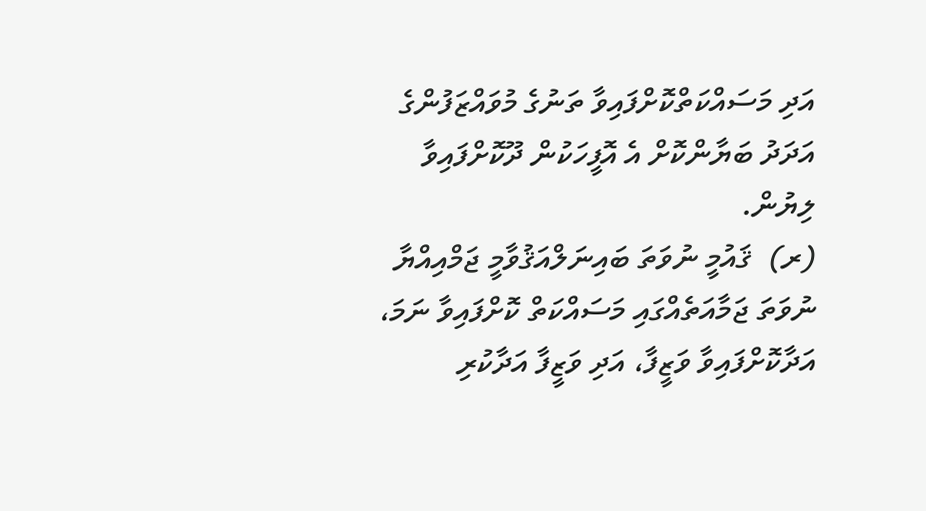އަދި މަސައްކަތްކޮށްފައިވާ ތަނުގެ މުވައްޒަފުންގެ އަދަދު ބަޔާންކޮށް އެ އޮފީހަކުން ދޫކޮށްފައިވާ ލިޔުން.
(ރ)  ޤައުމީ ނުވަތަ ބައިނަލްއަޤުވާމީ ޖަމްއިއްޔާ ނުވަތަ ޖަމާއަތެއްގައި މަސައްކަތް ކޮށްފައިވާ ނަމަ، އަދާކޮށްފައިވާ ވަޒީފާ، އަދި ވަޒީފާ އަދާކުރި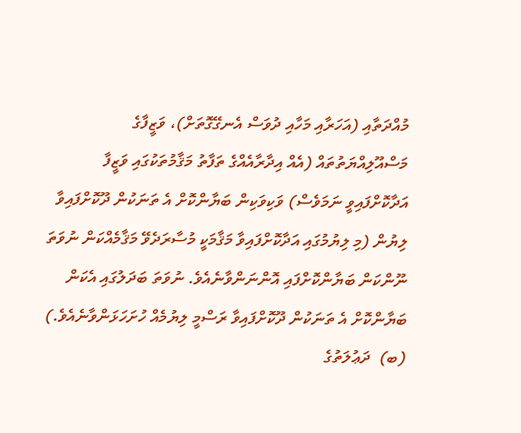މުއްދަތާއި (އަހަރާއި މަހާއި ދުވަސް އެނގޭގޮތަށް)، ވަޒީފާގެ މަސްއޫލިއްޔަތުތައް (އެއް އިދާރާއެއްގެ ތަފާތު މަޤާމުތަކުގައި ވަޒީފާ އަދާކޮށްފައިވީ ނަމަވެސް) ވަކިވަކިން ބަޔާންކޮށް އެ ތަނަކުން ދޫކޮށްފައިވާ ލިޔުން (މި ލިޔުމުގައި އަދާކޮށްފައިވާ މަޤާމަކީ މުސާރަދެވޭ މަޤާމެއްކަން ނުވަތަ ނޫންކަން ބަޔާންކޮށްފައި އޮންނަންވާނެއެވެ. ނުވަތަ ބަދަލުގައި އެކަން ބަޔާންކޮށް އެ ތަނަކުން ދޫކޮށްފައިވާ ރަސްމީ ލިޔުމެއް ހުށަހަޅަންވާނެއެވެ.)
(ބ)  ދަޢުލަތުގެ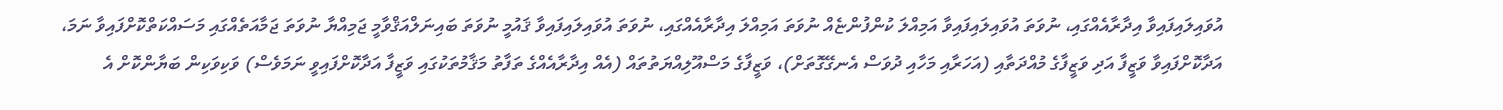އުވައިލައިފައިވާ އިދާރާއެއްގައި، ނުވަތަ އުވައިލައިފައިވާ އަމިއްލަ ކުންފުންޏެއް ނުވަތަ އަމިއްލަ އިދާރާއެއްގައި، ނުވަތަ އުވައިލައިފައިވާ ޤައުމީ ނުވަތަ ބައިނަލްއަޤްވާމީ ޖަމިއްޔާ ނުވަތަ ޖަމާއަތެއްގައި މަސައްކަތްކޮށްފައިވާ ނަމަ، އަދާކޮށްފައިވާ ވަޒީފާ އަދި ވަޒީފާގެ މުއްދަތާއި (އަހަރާއި މަހާއި ދުވަސް އެނގޭގޮތަށް)، ވަޒީފާގެ މަސްއޫލިއްޔަތުތައް (އެއް އިދާރާއެއްގެ ތަފާތު މަޤާމުތަކުގައި ވަޒީފާ އަދާކޮށްފައިވީ ނަމަވެސް) ވަކިވަކިން ބަޔާންކޮށް އެ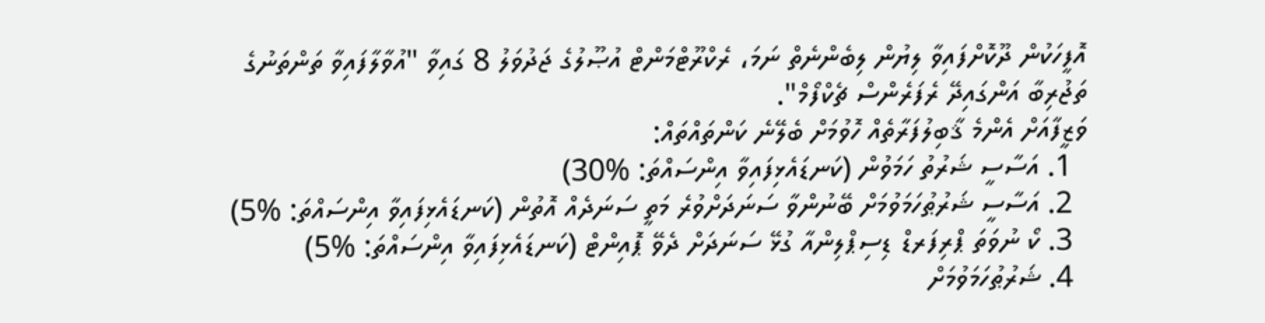އޮފީހަކުން ދޫކޮށްފައިވާ ލިޔުން ލިބެންނެތް ނަމަ، ރެކްރޫޓްމަންޓް އުޞޫލުގެ ޖަދުވަލު 8 ގައިވާ "އުވާލާފައިވާ ތަންތަނުގެ ތަޖުރިބާ އަންގައިދޭ ރެފަރެންސް ޗެކްފޯމް".
ވަޒީފާއަށް އެންމެ ޤާބިލުފަރާތެއް ހޮވުމަށް ބެލޭނެ ކަންތައްތައް:
  1. އަސާސީ ޝަރުތު ހަމަވުން (ކަނޑައެޅިފައިވާ އިންސައްތަ: %30)
  2. އަސާސީ ޝަރުޠުހަމަވުމަށް ބޭނުންވާ ސަނަދަށްވުރެ މަތީ ސަނަދެއް އޮތުން (ކަނޑައެޅިފައިވާ އިންސައްތަ: %5)
  3. ކޯ ނުވަތަ ޕްރިފަރޑް ޑިސިޕްލިންއާ ގުޅޭ ސަނަދަށް ދެވޭ ޕޮއިންޓް (ކަނޑައެޅިފައިވާ އިންސައްތަ: %5)
  4. ޝަރުޠުހަމަވުމަށް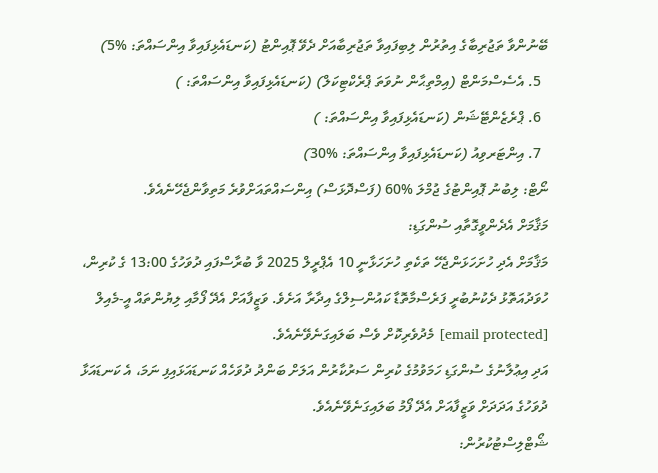ބޭނުންވާ ތަޖުރިބާގެ އިތުރުން ލިބިފައިވާ ތަޖުރިބާއަށް ދެވޭ ޕޮއިންޓު (ކަނޑައެޅިފައިވާ އިންސައްތަ: %5)
  5. އެސެސްމަންޓް (އިމްތިޙާން ނުވަތަ ޕްރެކްޓިކަލް) (ކަނޑައެޅިފައިވާ އިންސައްތަ: )
  6. ޕްރެޒެންޓޭޝަން (ކަނޑައެޅިފައިވާ އިންސައްތަ: )
  7. އިންޓަރވިއު (ކަނޑައެޅިފައިވާ އިންސައްތަ: %30)
ނޯޓް: ލިބުނު ޕޮއިންޓުގެ ޖުމްލަ %60 (ފަސްދޮޅަސް) އިންސައްތައަށްވުރެ މަތިވާންޖެހޭނެއެވެ.
މަޤާމަށް އެދެންވީގޮތާއި ސުންގަޑި:
މަޤާމަށް އެދި ހުށަހަޅަންޖެހޭ ތަކެތި ހުށަހަޅާނީ 10 އެޕްރީލް 2025 ވާ ބުރާސްފައި ދުވަހުގެ 13:00 ގެ ކުރިން، ހުވަދުއަތޮޅު ދެކުނުބުރީ ފަރެސްމާތޮޑާ ކައުންސިލްގެ އިދާރާ އަށެވެ. ވަޒީފާއަށް އެދޭ ފޯމާއި ލިޔުންތައް އީ-މެއިލް [email protected] މެދުވެރިކޮށް ވެސް ބަލައިގަނެވޭނެއެވެ.
އަދި އިޢުލާނުގެ ސުންގަޑި ހަމަވުމުގެ ކުރިން ސަރުކާރުން އަލަށް ބަންދު ދުވަހެއް ކަނޑައަޅައިފި ނަމަ، އެ ކަނޑައަޅާ ދުވަހުގެ އަދަދަށް ވަޒީފާއަށް އެދޭ ފޯމު ބަލައިގަނެވޭނެއެވެ.
ޝޯޓްލިސްޓުކުރުން: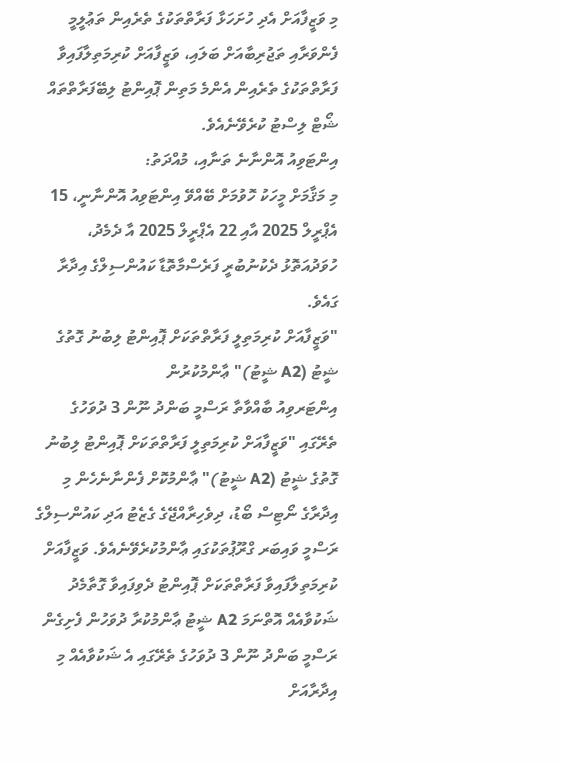މި ވަޒީފާއަށް އެދި ހުށަހަޅާ ފަރާތްތަކުގެ ތެރެއިން ތަޢުލީމީ ފެންވަރާއި ތަޖުރިބާއަށް ބަލައި، ވަޒީފާއަށް ކުރިމަތިލާފައިވާ ފަރާތްތަކުގެ ތެރެއިން އެންމެ މަތިން ޕޮއިންޓު ލިބޭފަރާތްތައް ޝޯޓް ލިސްޓު ކުރެވޭނެއެވެ.
އިންޓަވިއު އޮންނާނެ ތަނާއި، މުއްދަތު:
މި މަޤާމަށް މީހަކު ހޮވުމަށް ބޭއްވޭ އިންޓަވިއު އޮންނާނީ، 15 އެޕްރީލް 2025 އާއި 22 އެޕްރީލް 2025 އާ ދެމެދު، ހުވަދުއަތޮޅު ދެކުނުބުރީ ފަރެސްމާތޮޑާ ކައުންސިލްގެ އިދާރާ ގައެވެ.
"ވަޒީފާއަށް ކުރިމަތިލީ ފަރާތްތަކަށް ޕޮއިންޓު ލިބުނު ގޮތުގެ ޝީޓު (A2 ޝީޓު)" ޢާންމުކުރުން
އިންޓަރވިއު ބާއްވާތާ ރަސްމީ ބަންދު ނޫން 3 ދުވަހުގެ ތެރޭގައި "ވަޒީފާއަށް ކުރިމަތިލީ ފަރާތްތަކަށް ޕޮއިންޓު ލިބުނު ގޮތުގެ ޝީޓު (A2 ޝީޓު)" ޢާންމުކޮށް ފެންނާނެހެން މި އިދާރާގެ ނޯޓިސް ބޯޑު، ދިވެހިރާއްޖޭގެ ގެޒެޓު އަދި ކައުންސިލްގެ ރަސްމީ ވައިބަރ ގްރޫޕުތަކުގައި ޢާންމުކުރެވޭނެއެވެ. ވަޒީފާއަށް ކުރިމަތިލާފައިވާ ފަރާތްތަކަށް ޕޮއިންޓު ދެވިފައިވާ ގޮތާމެދު ޝަކުވާއެއް އޮތްނަމަ A2 ޝީޓު ޢާންމުކުރާ ދުވަހުން ފެށިގެން ރަސްމީ ބަންދު ނޫން 3 ދުވަހުގެ ތެރޭގައި އެ ޝަކުވާއެއް މި އިދާރާއަށް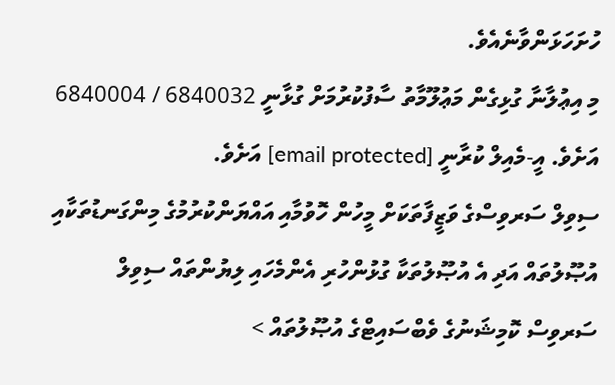ހުށަހަޅަންވާނެއެވެ.
މި އިޢުލާނާ ގުޅިގެން މަޢުލޫމާތު ސާފުކުރުމަށް ގުޅާނީ 6840032 / 6840004 އަށެވެ. އީ-މެއިލް ކުރާނީ [email protected] އަށެވެ.
ސިވިލް ސަރވިސްގެ ވަޒީފާތަކަށް މީހުން ހޮވުމާއި އައްޔަންކުރުމުގެ މިންގަނޑުތަކާއި އުޞޫލުތައް އަދި އެ އުޞޫލުތަކާ ގުޅުންހުރި އެންމެހައި ލިޔުންތައް ސިވިލް ސަރވިސް ކޮމިޝަނުގެ ވެބްސައިޓްގެ އުޞޫލުތައް >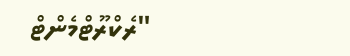"ރެކްރޫޓްމެންޓް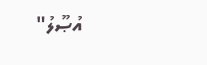އުޞޫލު"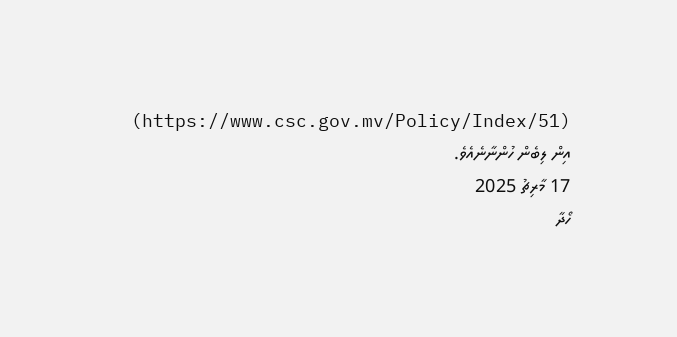(https://www.csc.gov.mv/Policy/Index/51) އިން ލިބެން ހުންނާނެއެވެ.
17 މާރިޗު 2025
ހޯދާ